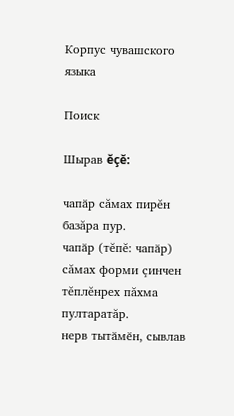Корпус чувашского языка

Поиск

Шырав ĕçĕ:

чапӑр сăмах пирĕн базăра пур.
чапӑр (тĕпĕ: чапӑр) сăмах форми çинчен тĕплĕнрех пăхма пултаратăр.
нерв тытӑмӗн, сывлав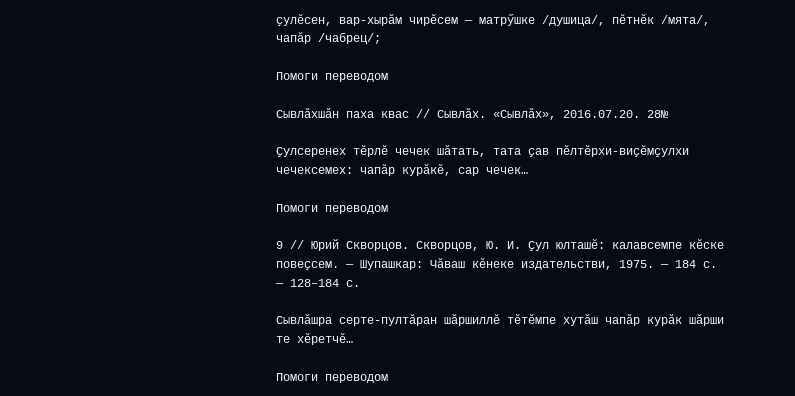ҫулӗсен, вар-хырӑм чирӗсем — матрӳшке /душица/, пӗтнӗк /мята/, чапӑр /чабрец/;

Помоги переводом

Сывлӑхшӑн паха квас // Сывлӑх. «Сывлӑх», 2016.07.20. 28№

Ҫулсеренех тӗрлӗ чечек шӑтать, тата ҫав пӗлтӗрхи-виҫӗмҫулхи чечексемех: чапӑр курӑкӗ, сар чечек…

Помоги переводом

9 // Юрий Скворцов. Скворцов, Ю. И. Ҫул юлташӗ: калавсемпе кӗске повеҫсем. — Шупашкар: Чӑваш кӗнеке издательстви, 1975. — 184 с. — 128–184 с.

Сывлӑшра серте-пултӑран шӑршиллӗ тӗтӗмпе хутӑш чапӑр курӑк шӑрши те хӗретчӗ…

Помоги переводом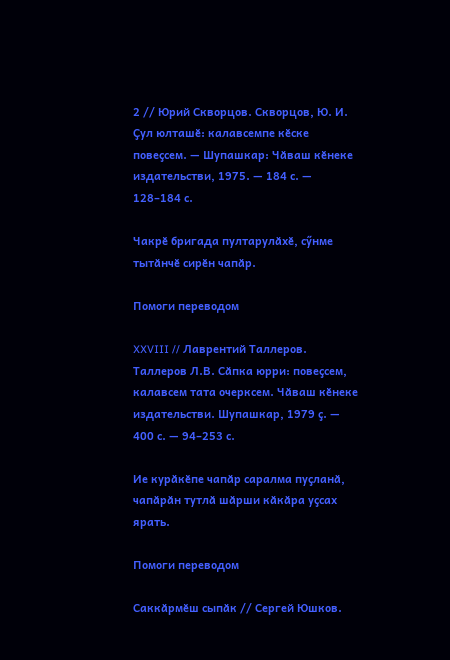2 // Юрий Скворцов. Скворцов, Ю. И. Ҫул юлташӗ: калавсемпе кӗске повеҫсем. — Шупашкар: Чӑваш кӗнеке издательстви, 1975. — 184 с. — 128–184 с.

Чакрӗ бригада пултарулӑхӗ, сӳнме тытӑнчӗ сирӗн чапӑр.

Помоги переводом

XXVIII // Лаврентий Таллеров. Таллеров Л.В. Сӑпка юрри: повеҫсем, калавсем тата очерксем. Чӑваш кӗнеке издательстви. Шупашкар, 1979 ҫ. — 400 с. — 94–253 с.

Ие курӑкӗпе чапӑр саралма пуҫланӑ, чапӑрӑн тутлӑ шӑрши кӑкӑра уҫсах ярать.

Помоги переводом

Саккӑрмӗш сыпӑк // Сергей Юшков.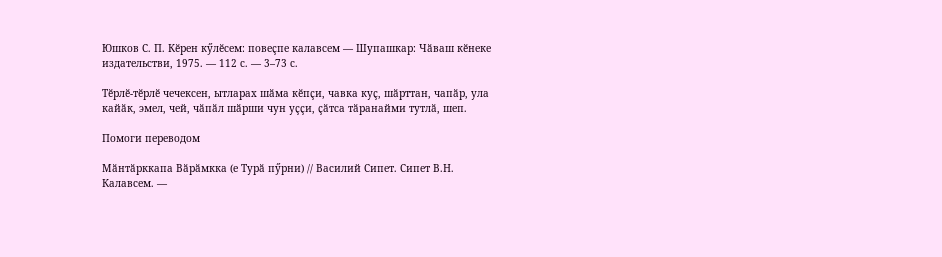Юшков С. П. Кӗрен кӳлӗсем: повеҫпе калавсем — Шупашкар: Чӑваш кӗнеке издательстви, 1975. — 112 с. — 3–73 с.

Тӗрлӗ-тӗрлӗ чечексен, ытларах шӑма кӗпҫи, чавка куҫ, шӑрттан, чапӑр, ула кайӑк, эмел, чей, чӑпӑл шӑрши чун уҫҫи, ҫӑтса тӑранайми тутлӑ, шеп.

Помоги переводом

Мӑнтӑрккапа Вӑрӑмкка (е Турӑ пӳрни) // Василий Сипет. Сипет В.Н. Калавсем. —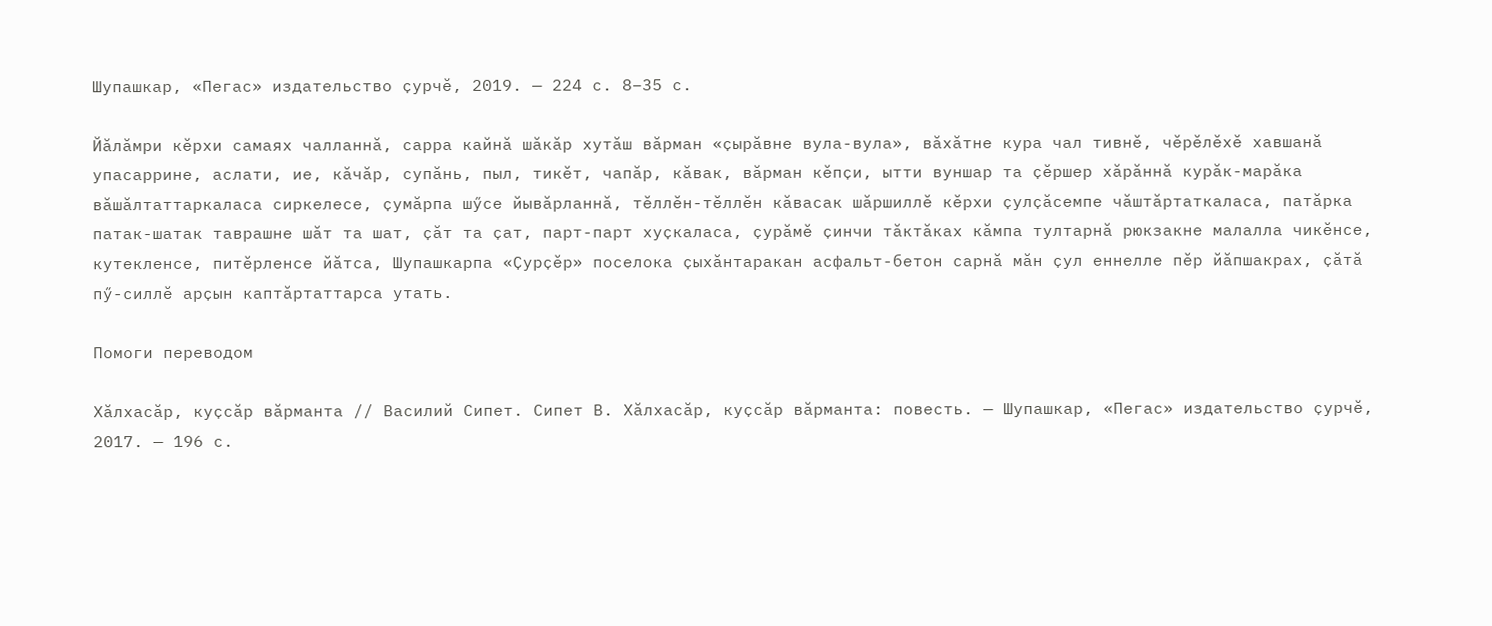Шупашкар, «Пегас» издательство ҫурчӗ, 2019. — 224 с. 8–35 с.

Йӑлӑмри кӗрхи самаях чалланнӑ, сарра кайнӑ шӑкӑр хутӑш вӑрман «ҫырӑвне вула-вула», вӑхӑтне кура чал тивнӗ, чӗрӗлӗхӗ хавшанӑ упасаррине, аслати, ие, кӑчӑр, супӑнь, пыл, тикӗт, чапӑр, кӑвак, вӑрман кӗпҫи, ытти вуншар та ҫӗршер хӑрӑннӑ курӑк-марӑка вӑшӑлтаттаркаласа сиркелесе, ҫумӑрпа шӳсе йывӑрланнӑ, тӗллӗн-тӗллӗн кӑвасак шӑршиллӗ кӗрхи ҫулҫӑсемпе чӑштӑртаткаласа, патӑрка патак-шатак таврашне шӑт та шат, ҫӑт та ҫат, парт-парт хуҫкаласа, ҫурӑмӗ ҫинчи тӑктӑках кӑмпа тултарнӑ рюкзакне малалла чикӗнсе, кутекленсе, питӗрленсе йӑтса, Шупашкарпа «Ҫурҫӗр» поселока ҫыхӑнтаракан асфальт-бетон сарнӑ мӑн ҫул еннелле пӗр йӑпшакрах, ҫӑтӑ пӳ-силлӗ арҫын каптӑртаттарса утать.

Помоги переводом

Хӑлхасӑр, куҫсӑр вӑрманта // Василий Сипет. Сипет В. Хӑлхасӑр, куҫсӑр вӑрманта: повесть. — Шупашкар, «Пегас» издательство ҫурчӗ, 2017. — 196 с.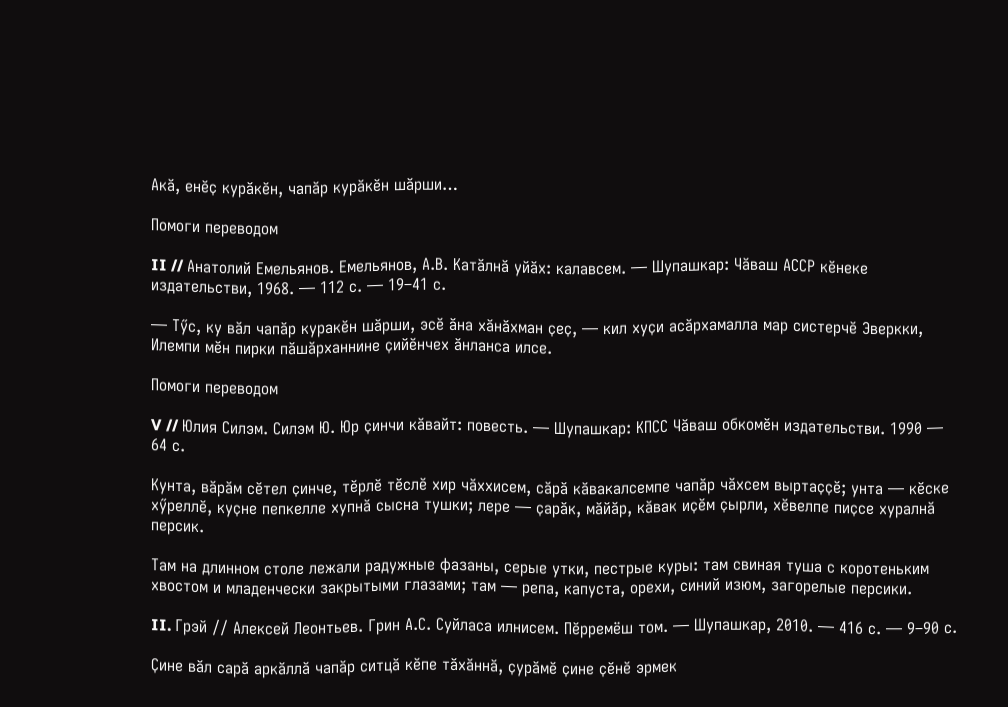Акӑ, енӗҫ курӑкӗн, чапӑр курӑкӗн шӑрши…

Помоги переводом

II // Анатолий Емельянов. Емельянов, А.В. Катӑлнӑ уйӑх: калавсем. — Шупашкар: Чӑваш АССР кӗнеке издательстви, 1968. — 112 с. — 19–41 с.

— Тӳс, ку вӑл чапӑр куракӗн шӑрши, эсӗ ӑна хӑнӑхман ҫеҫ, — кил хуҫи асӑрхамалла мар систерчӗ Эверкки, Илемпи мӗн пирки пӑшӑрханнине ҫийӗнчех ӑнланса илсе.

Помоги переводом

V // Юлия Силэм. Силэм Ю. Юр ҫинчи кӑвайт: повесть. — Шупашкар: КПСС Чӑваш обкомӗн издательстви. 1990 — 64 с.

Кунта, вӑрӑм сӗтел ҫинче, тӗрлӗ тӗслӗ хир чӑххисем, сӑрӑ кӑвакалсемпе чапӑр чӑхсем выртаҫҫӗ; унта — кӗске хӳреллӗ, куҫне пепкелле хупнӑ сысна тушки; лере — ҫарӑк, мӑйӑр, кӑвак иҫӗм ҫырли, хӗвелпе пиҫсе хуралнӑ персик.

Там на длинном столе лежали радужные фазаны, серые утки, пестрые куры: там свиная туша с коротеньким хвостом и младенчески закрытыми глазами; там — репа, капуста, орехи, синий изюм, загорелые персики.

II. Грэй // Алексей Леонтьев. Грин А.С. Суйласа илнисем. Пӗрремёш том. — Шупашкар, 2010. — 416 с. — 9–90 с.

Ҫине вӑл сарӑ аркӑллӑ чапӑр ситцӑ кӗпе тӑхӑннӑ, ҫурӑмӗ ҫине ҫӗнӗ эрмек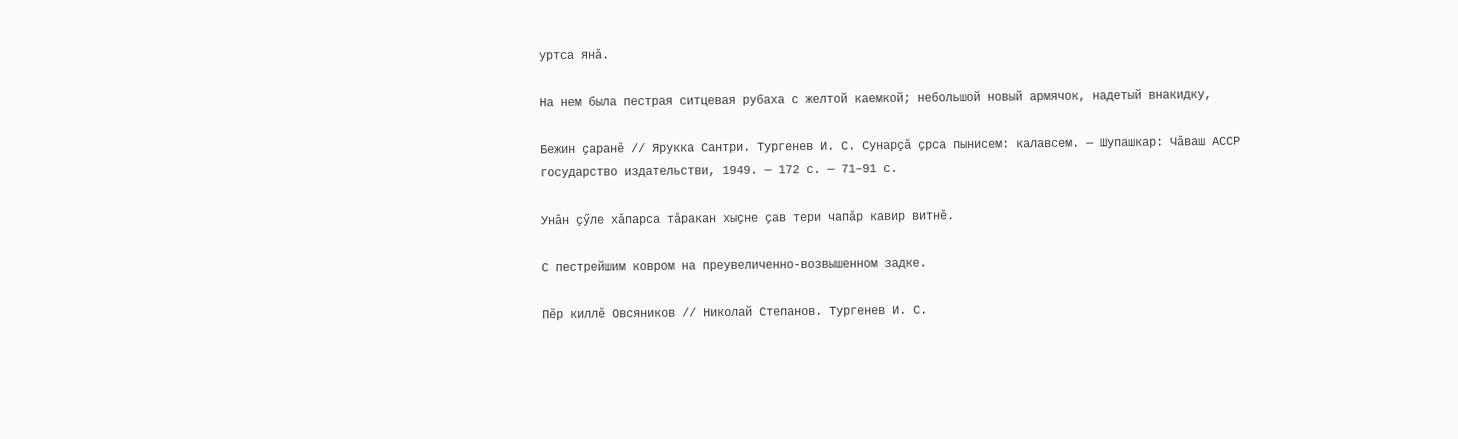уртса янӑ.

На нем была пестрая ситцевая рубаха с желтой каемкой; небольшой новый армячок, надетый внакидку,

Бежин ҫаранӗ // Ярукка Сантри. Тургенев И. С. Сунарҫӑ ҫрса пынисем: калавсем. — Шупашкар: Чӑваш АССР государство издательстви, 1949. — 172 с. — 71–91 с.

Унӑн ҫӳле хӑпарса тӑракан хыҫне ҫав тери чапӑр кавир витнӗ.

С пестрейшим ковром на преувеличенно-возвышенном задке.

Пӗр киллӗ Овсяников // Николай Степанов. Тургенев И. С.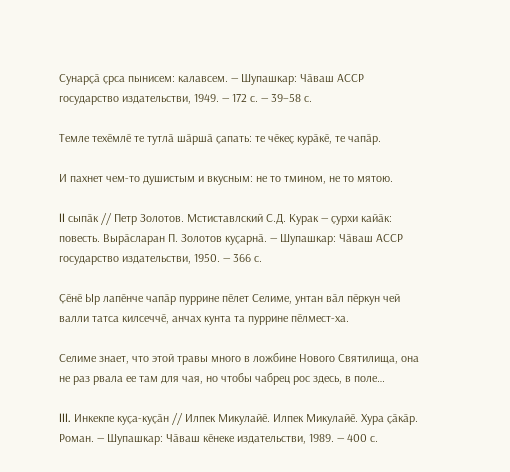Сунарҫӑ ҫрса пынисем: калавсем. — Шупашкар: Чӑваш АССР государство издательстви, 1949. — 172 с. — 39–58 с.

Темле техӗмлӗ те тутлӑ шӑршӑ ҫапать: те чӗкеҫ курӑкӗ, те чапӑр.

И пахнет чем-то душистым и вкусным: не то тмином, не то мятою.

II сыпӑк // Петр Золотов. Мстиставлский С.Д. Курак — ҫурхи кайӑк: повесть. Вырӑсларан П. Золотов куҫарнӑ. — Шупашкар: Чӑваш АССР государство издательстви, 1950. — 366 с.

Ҫӗнӗ Ыр лапӗнче чапӑр пуррине пӗлет Селиме, унтан вӑл пӗркун чей валли татса килсеччӗ, анчах кунта та пуррине пӗлмест-ха.

Селиме знает, что этой травы много в ложбине Нового Святилища, она не раз рвала ее там для чая, но чтобы чабрец рос здесь, в поле…

III. Инкекпе куҫа-куҫӑн // Илпек Микулайӗ. Илпек Микулайӗ. Хура ҫӑкӑр. Роман. — Шупашкар: Чӑваш кӗнеке издательстви, 1989. — 400 с.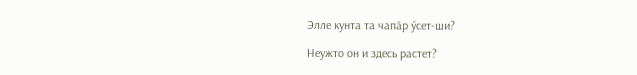Элле кунта та чапӑр ӳсет-ши?

Неужто он и здесь растет?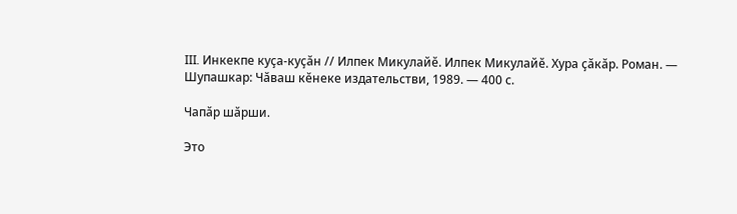III. Инкекпе куҫа-куҫӑн // Илпек Микулайӗ. Илпек Микулайӗ. Хура ҫӑкӑр. Роман. — Шупашкар: Чӑваш кӗнеке издательстви, 1989. — 400 с.

Чапӑр шӑрши.

Это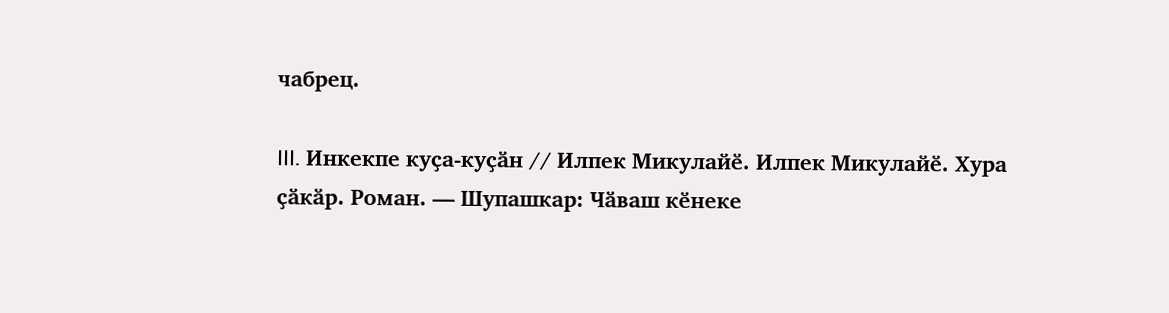чабрец.

III. Инкекпе куҫа-куҫӑн // Илпек Микулайӗ. Илпек Микулайӗ. Хура ҫӑкӑр. Роман. — Шупашкар: Чӑваш кӗнеке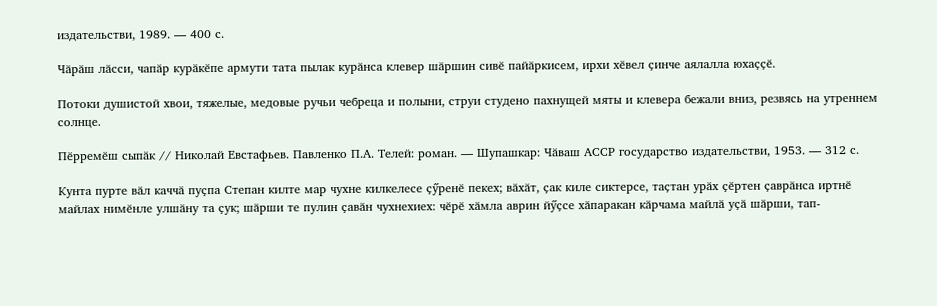издательстви, 1989. — 400 с.

Чӑрӑш лӑсси, чапӑр курӑкӗпе армути тата пылак курӑнса клевер шӑршин сивӗ пайӑркисем, ирхи хӗвел ҫинче аялалла юхаҫҫӗ.

Потоки душистой хвои, тяжелые, медовые ручьи чебреца и полыни, струи студено пахнущей мяты и клевера бежали вниз, резвясь на утреннем солнце.

Пӗрремӗш сыпӑк // Николай Евстафьев. Павленко П.А. Телей: роман. — Шупашкар: Чӑваш АССР государство издательстви, 1953. — 312 с.

Кунта пурте вӑл каччӑ пуҫпа Степан килте мар чухне килкелесе ҫӳренӗ пекех; вӑхӑт, ҫак киле сиктерсе, таҫтан урӑх ҫӗртен ҫаврӑнса иртнӗ майлах нимӗнле улшӑну та ҫук; шӑрши те пулин ҫавӑн чухнехиех: чӗрӗ хӑмла аврин йӳҫсе хӑпаракан кӑрчама майлӑ уҫӑ шӑрши, тап-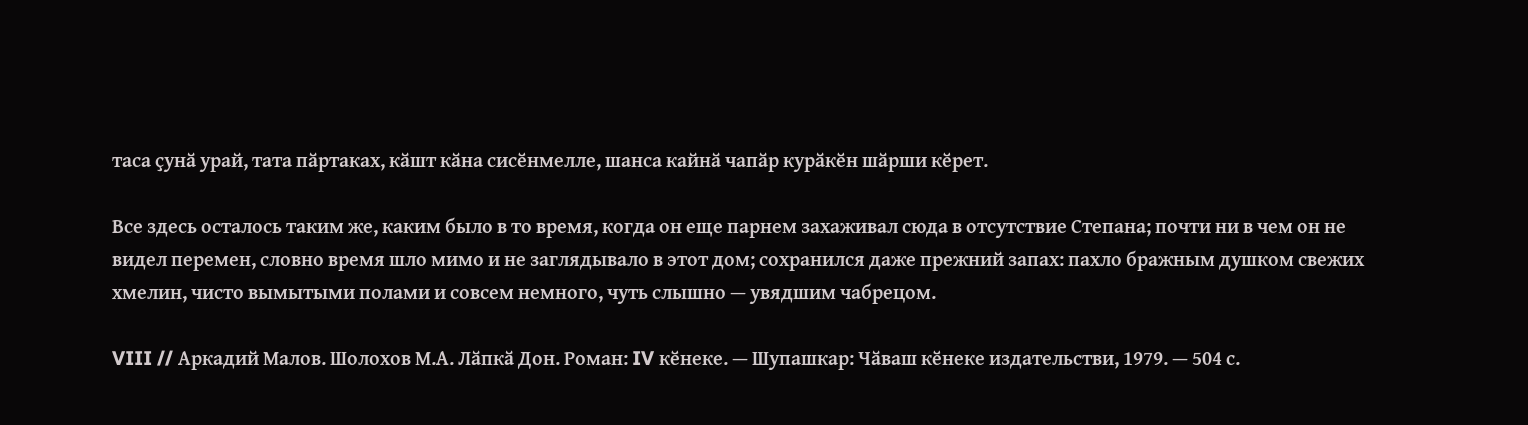таса ҫунӑ урай, тата пӑртаках, кӑшт кӑна сисӗнмелле, шанса кайнӑ чапӑр курӑкӗн шӑрши кӗрет.

Все здесь осталось таким же, каким было в то время, когда он еще парнем захаживал сюда в отсутствие Степана; почти ни в чем он не видел перемен, словно время шло мимо и не заглядывало в этот дом; сохранился даже прежний запах: пахло бражным душком свежих хмелин, чисто вымытыми полами и совсем немного, чуть слышно — увядшим чабрецом.

VIII // Аркадий Малов. Шолохов М.А. Лӑпкӑ Дон. Роман: IV кӗнеке. — Шупашкар: Чӑваш кӗнеке издательстви, 1979. — 504 с.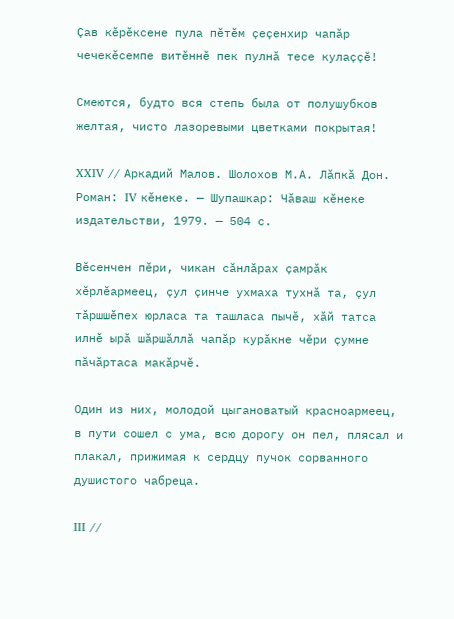Ҫав кӗрӗксене пула пӗтӗм ҫеҫенхир чапӑр чечекӗсемпе витӗннӗ пек пулнӑ тесе кулаҫҫӗ!

Смеются, будто вся степь была от полушубков желтая, чисто лазоревыми цветками покрытая!

XXIV // Аркадий Малов. Шолохов М.А. Лӑпкӑ Дон. Роман: IV кӗнеке. — Шупашкар: Чӑваш кӗнеке издательстви, 1979. — 504 с.

Вӗсенчен пӗри, чикан сӑнлӑрах ҫамрӑк хӗрлӗармеец, ҫул ҫинче ухмаха тухнӑ та, ҫул тӑршшӗпех юрласа та ташласа пычӗ, хӑй татса илнӗ ырӑ шӑршӑллӑ чапӑр курӑкне чӗри ҫумне пӑчӑртаса макӑрчӗ.

Один из них, молодой цыгановатый красноармеец, в пути сошел с ума, всю дорогу он пел, плясал и плакал, прижимая к сердцу пучок сорванного душистого чабреца.

III //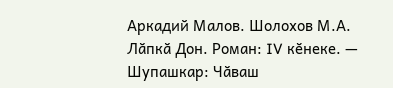Аркадий Малов. Шолохов М.А. Лӑпкӑ Дон. Роман: IV кӗнеке. — Шупашкар: Чӑваш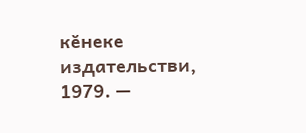кӗнеке издательстви, 1979. —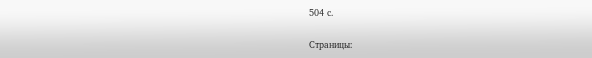504 с.

Страницы: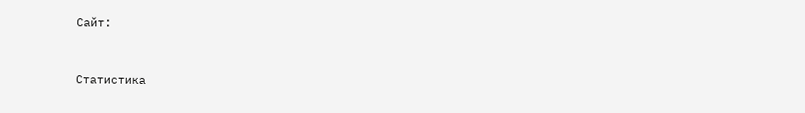Сайт:



Статистика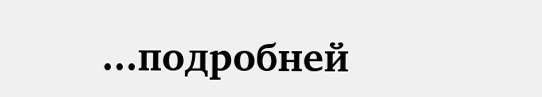...подробней